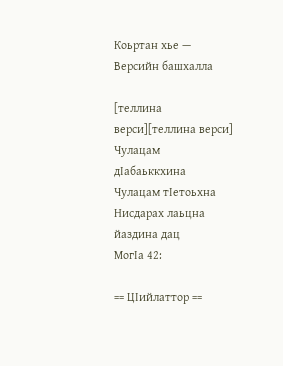Коьртан хье — Версийн башхалла

[теллина верси][теллина верси]
Чулацам дӀабаьккхина Чулацам тӀетоьхна
Нисдарах лаьцна йаздина дац
МогӀа 42:

== ЦӀийлаттор ==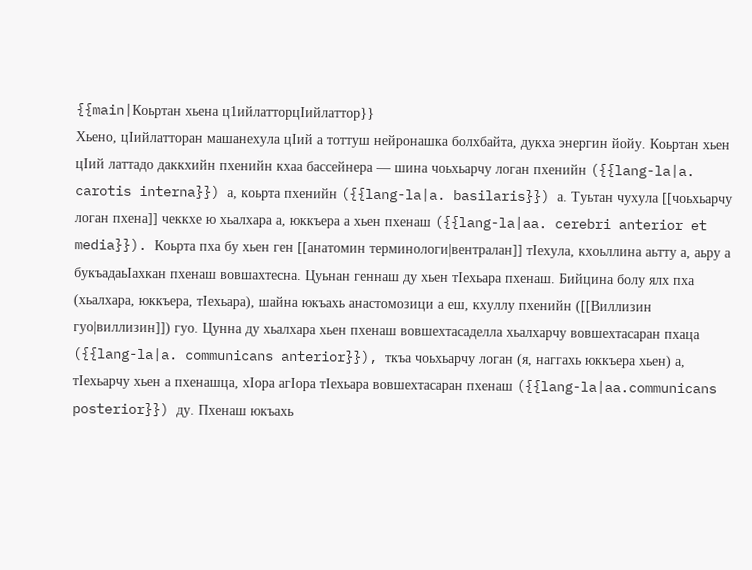{{main|Коьртан хьена ц1ийлатторцӀийлаттор}}
Хьено, цӀийлатторан машанехула цӀий а тоттуш нейронашка болхбайта, дукха энергин йойу. Коьртан хьен цӀий латтадо даккхийн пхенийн кхаа бассейнера — шина чоьхьарчу логан пхенийн ({{lang-la|a. carotis interna}}) а, коьрта пхенийн ({{lang-la|a. basilaris}}) а. Туьтан чухула [[чоьхьарчу логан пхена]] чеккхе ю хьалхара а, юккъера а хьен пхенаш ({{lang-la|aa. cerebri anterior et media}}). Коьрта пха бу хьен ген [[анатомин терминологи|вентралан]] тӀехула, кхоьллина аьтту а, аьру а букъадаьӀахкан пхенаш вовшахтесна. Цуьнан геннаш ду хьен тӀехьара пхенаш. Бийцина болу ялх пха (хьалхара, юккъера, тӀехьара), шайна юкъахь анастомозици а еш, кхуллу пхенийн ([[Виллизин гуо|виллизин]]) гуо. Цунна ду хьалхара хьен пхенаш вовшехтасаделла хьалхарчу вовшехтасаран пхаца ({{lang-la|a. communicans anterior}}), ткъа чоьхьарчу логан (я, наггахь юккъера хьен) а, тӀехьарчу хьен а пхенашца, хӀора агӀора тӀехьара вовшехтасаран пхенаш ({{lang-la|aa.communicans posterior}}) ду. Пхенаш юкъахь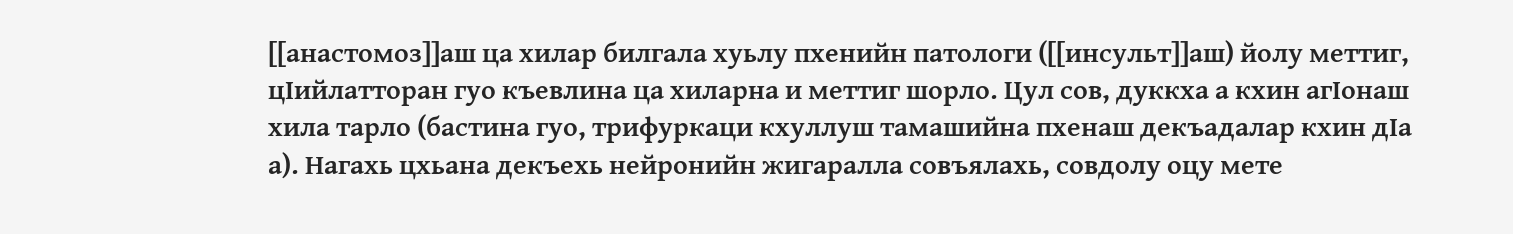[[анастомоз]]аш ца хилар билгала хуьлу пхенийн патологи ([[инсульт]]аш) йолу меттиг, цӀийлатторан гуо къевлина ца хиларна и меттиг шорло. Цул сов, дуккха а кхин агӀонаш хила тарло (бастина гуо, трифуркаци кхуллуш тамашийна пхенаш декъадалар кхин дӀа а). Нагахь цхьана декъехь нейронийн жигаралла совъялахь, совдолу оцу мете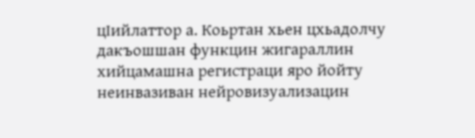цӀийлаттор а. Коьртан хьен цхьадолчу дакъошшан функцин жигараллин хийцамашна регистраци яро йойту неинвазиван нейровизуализацин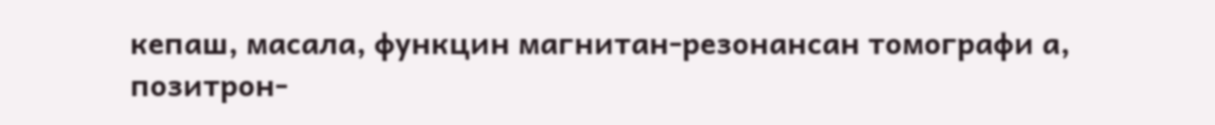кепаш, масала, функцин магнитан-резонансан томографи а, позитрон-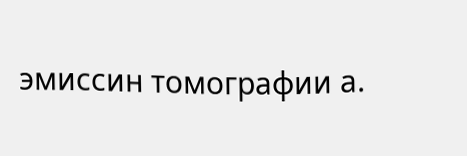эмиссин томографии а.